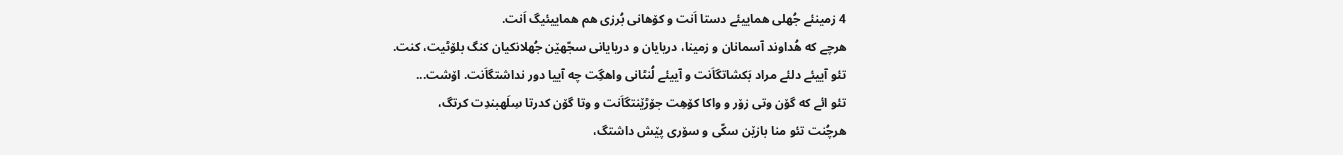4 زمینئے جُهلی هماییئے دستا اَنت و کۆهانی بُرزی هم هماییئیگ اَنت.
هرچے که هُداوند آسمانان و زمینا، دریایان و دریایانی سجّهێن جُهلانکیان کنگ بلۆٹیت، کنت.
تئو آییئے دلئے مراد بَکشاتگاَنت و آییئے لُنٹانی واهگِت چه آییا دور نداشتگاَنت. اۆشت...
تئو ائے که گۆن وتی زۆر و واکا کۆهِت جۆڑێنتگاَنت و وتا گۆن کدرتا سِلَهبندِت کرتگ،
هرچُنت تئو منا بازێن سکّی و سۆری پێش داشتگ،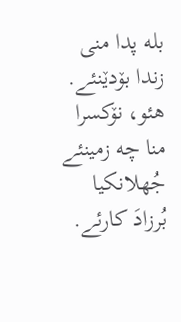بله پدا منی زندا بۆدێنئے. هئو، نۆکسرا منا چه زمینئے جُهلانکیا بُرزادَ کارئے.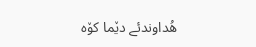هُداوندئے دێما کۆه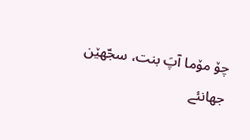چۆ مۆما آپَ بنت، سجّهێن جهانئے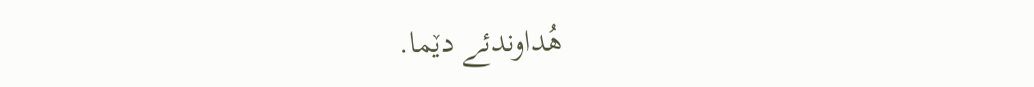هُداوندئے دێما.